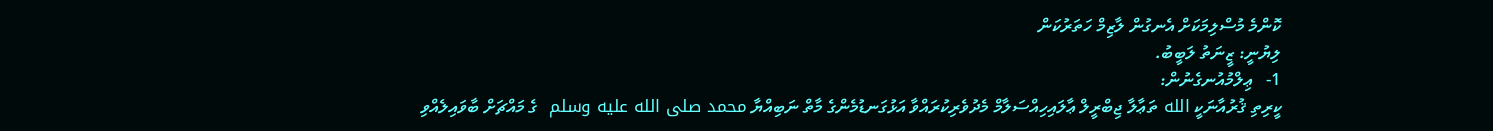ކޮންމެ މުސްލިމަކަށް އެނގުން ލާޒިމް ހަތަރުކަން
ލިޔުނީ: ޒީނަތު ލަބީބު.
1-   ޢިލްމުއުނގެނުން:
ކީރިތި ޤުރުއާނަކީ الله ތަޢާލާ ޖިބްރީލް ޢާލައިހިއްސަލާމް މެދުވެރިކުރައްވާ އަޅުގަނޑުމެންގެ މާތް ނަބިއްޔާ محمد صلى الله عليه وسلم  ގެ މައްޗަށް ބާވައިލެއްވި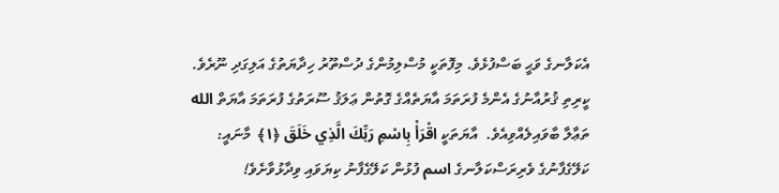އެކަލާނގެ ވަޙީ ބަސްފުޅެވެ. މިފޮތަކީ މުސްލިމުންގެ ދުސްތޫރު ހިދާޔަތުގެ އަލިގަދި ނޫރެވެ. ކީރިތި ޤުރުއާނުގެ އެންމެ ފުރަތަމަ އާޔަތެއްގެ ގޮތުން ޢަލަޤު ސޫރަތުގެ ފުރަތަމަ އާޔަތް الله ތަޢާލާ ބާވައިލެއްވިއެވެ.  އާޔަތަކީ اقْرَأْ بِاسْمِ رَبِّكَ الَّذِي خَلَقَ ﴿١﴾  މާނައީ: ކަލޭގެފާނުގެ ވެރިރަސްކަލާނގެ اسم ފުޅުން ކަލޭގެފާނު ކިޔަވައި ވިދާޅުވާށެވެ!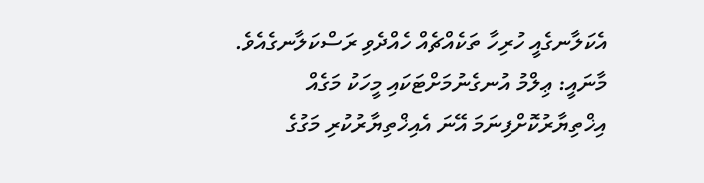އެކަލާނގެއީ ހުރިހާ ތަކެއްޗެއް ހެއްދެވި ރަސްކަލާނގެއެވެ.
މާނައީ: ޢިލްމު އުނގެނުމަށްޓަކައި މީހަކު މަގެއް އިޚްތިޔާރުކޮށްފިނަމަ އޭނަ އެއިޚްތިޔާރުކުރި މަގުގެ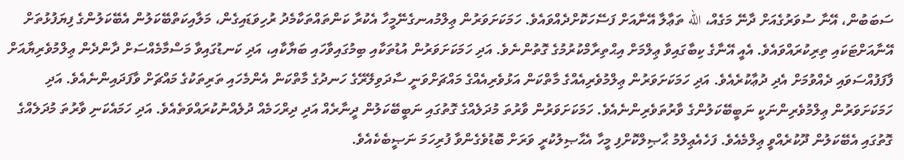ސަބަބުން، އޭނާ ސުވަރުގެއަށް ދާނޭ މަގެއް، الله ތަޢާލާ އޭނާއަށް ފަސޭހަކޮށްދެއްވައެވެ. ހަމަކަށަވަރުން ޢިލްމުއނގެނޭމީހާ އެކުރާ ކަންތައްތަކާމެދު ރުހިވަޑައިގެން، މަލާއިކަތްބޭކަލުން އެބޭކަލުންގެ ފިޔަފުޅުތަށް އޭނާއަށްޓަކައި ތިރިކުރައްވައެވެ. އެއީ އޭނާގެ ކިބާގައިވާ ޢިލްމަށް އިޙްތިރާމްކުރުމުގެ ގޮތުންނެވެ. އަދި ހަމަކަށަވަރުން އުޑުތަކާއި ބިމުގައިވާހައި ބަޔާކާއި، އަދި ކަނޑުގައިވާ މަސްމާމެއްސަށް ދާންދެން ޢިލްމުވެރިޔާއަށް ފާފަފުއްސަވައި ދެއްވުމަށް އެދި ދުޢާކުރެއެވެ. އަދި ހަމަކަށަވަރުން ޢިލްމުވެރިއެއްގެ މާތްކަން އަޅުވެރިއެއްގެ މައްޗަށްވަނީ ސާދަވިލޭރޭގެ ހަނދުގެ މާތްކަން އެންމެހައި ތަރިތަކުގެ މައްޗަށް ވާފަދައިންނެއެވެ. އަދި ހަމަކަށަވަރުން ޢިލްމުވެރިންނަކީ ނަބީބޭކަލުންގެ ވާރުތަވެރިންނެއެވެ. ހަމަކަށަވަރުން ވާރުތަ މުދަލެއްގެ ގޮތުގައި ނަބީބޭކަލުން ދީނާރެއް އަދި ދިރްހަމެއް ދުލެއްނުކުރައްވަތެއެވެ. އަދި ހަމައެކަނި ވާރުތަ މުދަލެއްގެ ގޮތުގައި އެބޭކަލުން ދޫކުރެއްވީ ޢިލްމެއެވެ. ފަހެއެޢިލްމު ޙާޞިލްކޮށްފި މީހާ އެޙާޞިލުކުރީ ވަރަށް ބޮޑުވެގެންވާ ފުރިހަމަ ނަޞީބެކެއެވެ.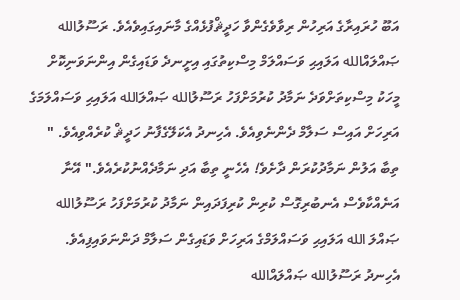އަބޫ ހުރައިރާގެ އަރިހުން ރިވާވެގެންވާ ހަދީޘްފުޅެއްގެ މާނައިގައިވެއެވެ. ރަސޫލުالله ޞައްލައްالله އަލައިޙި ވަސައްލަމް މިސްކިތުގައި އިށީނދެ ވަޑައިގެން އިންނަވަނިކޮށް މީހަކު މިސްކިތަށްވަދެ ނަމާދު ކުރުމަށްފަހު ރަސޫލުالله ޞައްލަالله އަލައިޙި ވަސައްލަމަގެ އަރިހަށް އައިސް ސަލާމް ދެންނެވިއެވެ. އެހިނދު އެކަލޭގެފާނު ހަދީޘް ކުރެއްވިއެވެ. " ތިބާ އަލުން ނަމާދުކުރަން ދާށެވެ! އެހެނީ ތިބާ އަދި ނަމާދެއްނުކުރެއެވެ." އޭނާ އަނެއްކާވެސް އެނބުރިގޮސް ކުރިން ކުރިފަދައިން ނަމާދު ކުރުމަށްފަހު ރަސޫލުالله ޞައްލަ الله އަލައިޙި ވަސައްލަމްގެ އަރިހަށް ވަޑައިގެން ސަލާމް ދަންނަވައިފިއެވެ. އެހިނދު ރަސޫލުالله ޞައްލައްالله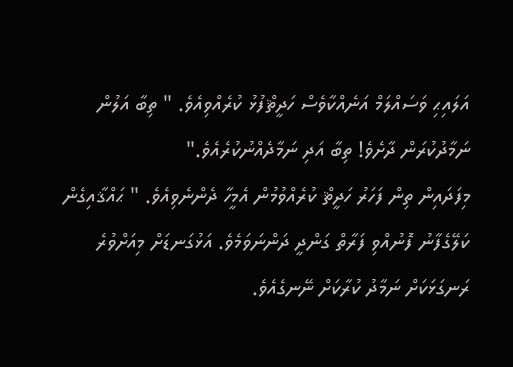އަލައިޙި ވަސައްލަމް އަނެއްކާވެސް ހަދީޘްފުޅު ކުރެއްވިއެވެ. " ތިބާ އަލުން ނަމާދުކުރަން ދާށެވެ! ތިބާ އަދި ނަމާދެއްނުކުރެއެވެ."
މިފަދައިން ތިން ފަހަރު ހަދީޘް ކުރެއްވުމުން އެމީހާ ދެންނެވިއެވެ. " ޙައްޤާއިގެން ކަލޭގެފާނު ފޮނުއްވި ފަރާތް ގަންދީ ދަންނަވަމެވެ. އަޅުގަނޑަށް މިއަށްވުރެ ރަނގަޅަކަށް ނަމާދު ކުރާކަށް ނޭނގެއެވެ.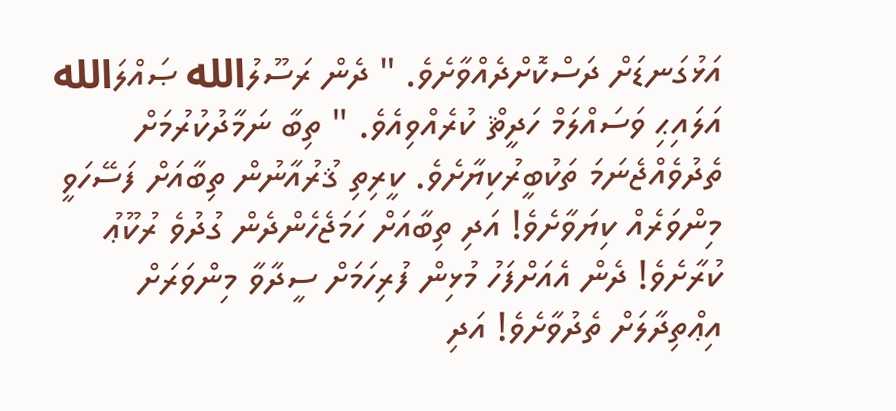އަޅުގަނޑަށް ދަސްކޮށްދެއްވާށެވެ. " ދެން ރަސޫލުالله ޞައްލަالله އަލައިޙި ވަސައްލަމް ހަދީޘް ކުރެއްވިއެވެ. " ތިބާ ނަމާދުކުރުމަށް ތެދުވެއްޖެނަމަ ތަކުބީރުކިޔާށެވެ. ކީރިތި ޤުރުއާނުން ތިބާއަށް ފަސޭހަވީ މިންވަރެއް ކިޔަވާށެވެ! އަދި ތިބާއަށް ހަމަޖެހެންދެން ގުދުވެ ރުކޫޢު ކުރާށެވެ! ދެން އެއަށްފަހު މުޅިން ފުރިހަމަށް ސީދާވާ މިންވަރަށް އިޢްތިދާލަށް ތެދުވާށެވެ! އަދި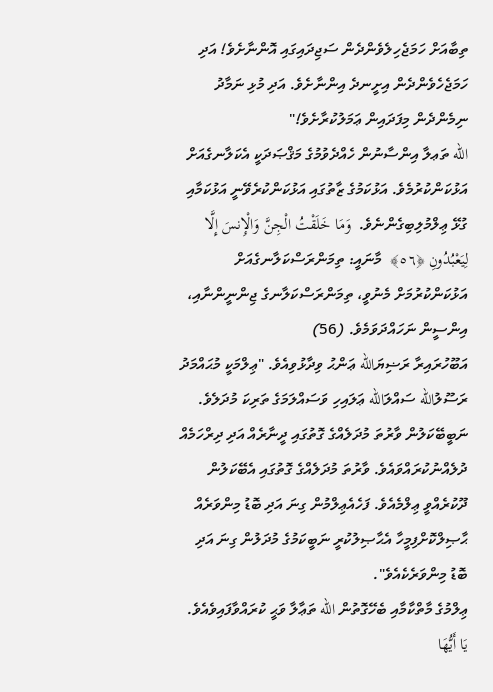ތިބާއަށް ހަމަޖެހިލެވެންދެން ސަޖިދައިގައި އޮންނާށެވެ! އަދި ހަމަޖެހެވެންދެން އިށީނދެ އިންނާށެވެ. އަދި މުޅި ނަމާދު ނިމެންދެން މިފަދައިން ޢަމަލުކުރާށެވެ!"
الله ތަޢލާ އިންސާނުން ހެއްދެވުމުގެ މަޤްޞަދަކީ އެކަލާނގެއަށް އަޅުކަންކުރުމެވެ. އަޅުކަމުގެ ޒާތުގައި އަޅުކަންކުރެވޭނީ އަޅުކަމާއި ގުޅޭ ޢިލްމުލިބިގެންނެވެ.  وَمَا خَلَقْتُ الْجِنَّ وَالْإِنسَ إِلَّا لِيَعْبُدُونِ ﴿٥٦﴾  މާނައީ: ތިމަންރަސްކަލާނގެއަށް އަޅުކަންކުރުމަށް މެނުވީ، ތިމަންރަސްކަލާނގެ ޖިންނީންނާއި، އިންސީން ނަހައްދަވަމެވެ. (56)
އަބޫހުރައިރާ ރަޟިޔަالله ޢަންޙު ވިދާޅުވިއެވެ. "ޢިލްމަކީ މުޙައްމަދު ރަސޫލުالله ސައްލަالله ޢަލައިހި ވަސައްލަމަގެ ތަރިކަ މުދަލެވެ. ނަބީބޭކަލުން ވާރުތަ މުދަލެއްގެ ގޮތުގައި ދީނާރެއް އަދި ދިރްހަމެއް ދުލެއްނުކުރައްވައެވެ. ވާރުތަ މުދަލެއްގެ ގޮތުގައި އެބޭކަލުން ދޫކުރެއްވީ ޢިލްމެއެވެ. ފަހެއެޢިލްމުން ގިނަ އަދި ބޮޑު މިންވަރެއް ޙާޞިލްކޮށްފިމީހާ އެޙާޞިލުކުރީ ނަބީކަމުގެ މުދަލުން ގިނަ އަދި ބޮޑު މިންވަރެކެއެވެ".
ޢިލްމުގެ މާތްކާމާއި ބެހޭގޮތުން الله ތަޢާލާ ވަޙީ ކުރައްވާފައިވެއެވެ. يَا أَيُّهَا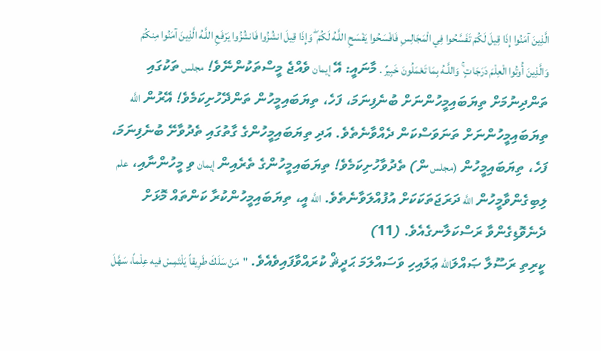الَّذِينَ آمَنُوا إِذَا قِيلَ لَكُمْ تَفَسَّحُوا فِي الْمَجَالِسِ فَافْسَحُوا يَفْسَحِ اللَّـهُ لَكُمْ ۖ وَإِذَا قِيلَ انشُزُوا فَانشُزُوا يَرْفَعِ اللَّـهُ الَّذِينَ آمَنُوا مِنكُمْ وَالَّذِينَ أُوتُوا الْعِلْمَ دَرَجَاتٍ ۚ وَاللَّـهُ بِمَا تَعْمَلُونَ خَبِيرٌ . މާނައީ: އޭ إيمان ވެއްޖެ މީސްތަކުންނޭވެ! مجلس ތަކުގައި ތަންދިނުމަށް ތިޔަބައިމީހުންނަށް ބުނެފިނަމަ، ފަހެ، ތިޔަބައިމީހުން ތަންދޭހުށިކަމެވެ! އޭރުން اللَّه ތިޔަބައިމީހުންނަށް ތަނަވަސްކަން ދެއްވާނެތެވެ. އަދި ތިޔަބައިމީހުންގެ ގާތުގައި ތެދުވާށޭ ބުނެފިނަމަ، ފަހެ، ތިޔަބައިމީހުން (مجلس ން) ތެދުވާހުށިކަމެވެ! ތިޔަބައިމީހުންގެ ތެރެއިން إيمان ވި މީހުންނާއި، علم ލިބިގެންވާމީހުން اللَّه ދަރަޖަތަކަކަށް އުފުއްލަވާނެތެވެ. اللَّه އީ، ތިޔަބައިމީހުންކުރާ ކަންތައް މޮޅަށް ދެނެވޮޑިގެންވާ ރަސްކަލާނގެއެވެ. (11)
ކީރިތި ރަސޫލާ ޞައްލަالله ޢަލައިހި ވަސައްލަމަ ޙަދީޘް ކުރައްވާފައިވެއެވެ. "مَنْ سَلَكَ طَرِيقاً يَلْتَمِسْ فيه عِلْماً، سَهَّلَ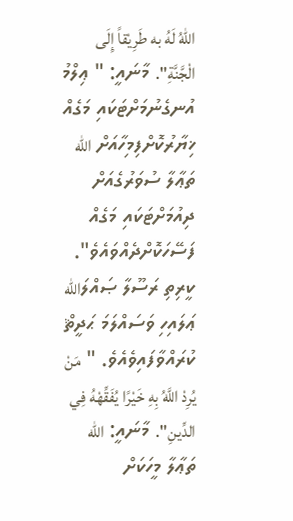اللهُ لَهُ به طَرِيْقاً إِلَى الْجَّنَّةِ".  މާނައީ: " ޢިލްމު އުނގެނުމަށްޓަކައި މަގެއް ޚިޔާރުކޮށްފިމިހާއަށް الله ތަޢާލާ ސުވަރުގެއަށް ދިއުމަށްޓަކައި މަގެއް ފަސޭހަކޮށްދެއްވައެވެ".
ކީރިތި ރަސޫލާ ޞައްލަالله ޢަލައިހި ވަސައްލަމަ ޙަދީޘް ކުރައްވާފައިވެއެވެ. " مَنْ يُرِدْ اللَّهُ بِهِ خَيْرًا يُفَقِّهْهُ فِي الدِّينِ".  މާނައީ: الله ތަޢާލާ މީހަކަށް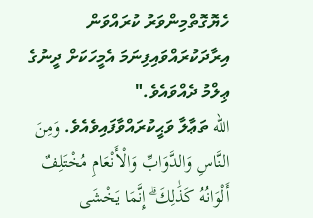ހެޔޮގޮތްމިންވަރު ކުރައްވަން އިރާދަކުރައްވައިފިނަމަ އެމީހަކަށް ދީނުގެ ޢިލްމު ދެއްވައެވެ."
الله ތަޢާލާ ވަޙީކުރައްވާފައިވެއެވެ. وَمِنَ النَّاسِ وَالدَّوَابِّ وَالْأَنْعَامِ مُخْتَلِفٌ أَلْوَانُهُ كَذَٰلِكَ ۗ إِنَّمَا يَخْشَى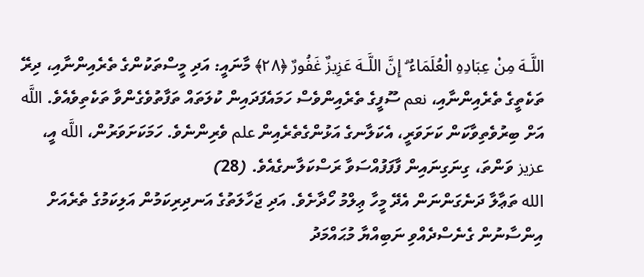اللَّـهَ مِنْ عِبَادِهِ الْعُلَمَاءُ ۗ إِنَّ اللَّـهَ عَزِيزٌ غَفُورٌ ﴿٢٨﴾ މާނައީ: އަދި މީސްތަކުންގެ ތެރެއިންނާއި، ދިރޭ ތަކެތީގެ ތެރެއިންނާއި، نعم ސޫފީގެ ތެރެއިންވެސް ހަމައެފަދައިން ކުލަތައް ތަފާތުވެގެންވާ ތަކެތިވެއެވެ. اللَّه އަށް ބިރުވެތިވާކަން ކަށަވަރީ، އެކަލާނގެ އަޅުންގެތެރެއިން علم ވެރިންނެވެ. ހަމަކަށަވަރުން، اللَّه އީ، عزيز ވަންތަ، ގިނަގިނައިން ފާފަފުއްސަވާ ރަސްކަލާނގެއެވެ. (28)
الله ތަޢާލާ ދަނެގަންނަން އެދޭ މީހާ ޢިލްމު ހޯދާށެވެ. އަދި ޖަހާލަތުގެ އަނދިރިކަމުން އަލިކަމުގެ ތެރެއަށް އިންސާނުން ގެނެސްދެއްވި ނަބިއްޔާ މުޙައްމަދު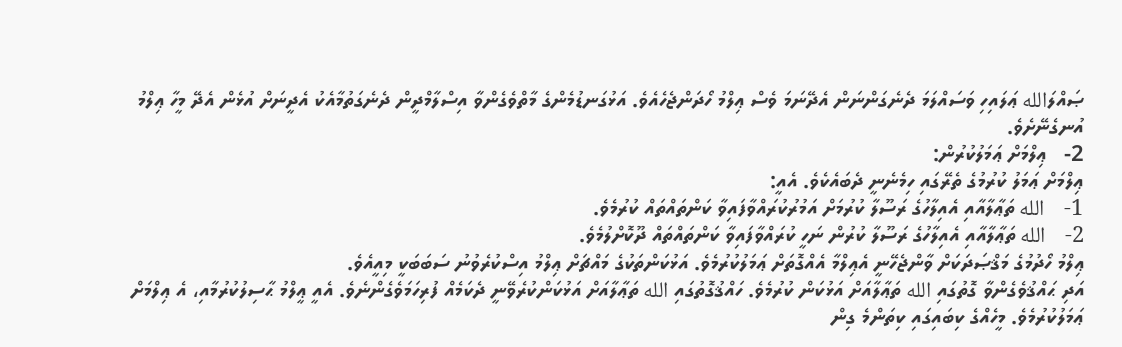ޞައްލަالله ޢަލައިހި ވަސައްލަމަ ދެނެގަންނަން އެދޭނަމަ ވެސް ޢިލްމު ހޯދަންޖެހެއެވެ. އަޅުގަނޑުމެންގެ މާތްވެގެންވާ އިސްލާމްދީން ދެނެގަތުމާއެކު އެދީނަށް އުޅެން އެދޭ މީހާ ޢިލްމު އުނގެނޭށެވެ.
2-   ޢިލްމަށް ޢަމަލުކުރުން:
ޢިލްމަށް ޢަމަލު ކުރުމުގެ ތެރޭގައި ހިމެނެނީ ދެބައެކެވެ. އެއީ:
1-    الله ތަޢާލާއާއި އެއިލާހުގެ ރަސޫލާ ކުރުމަށް އަމުރުކުރައްވާފައިވާ ކަންތައްތައް ކުރުމެވެ.
2-    الله ތަޢާލާއާއި އެއިލާހުގެ ރަސޫލާ ކުރުން ނަހީ ކުރައްވާފައިވާ ކަންތައްތައް ދޫކޮށްލުމެވެ.
ޢިލްމު ހޯދުމުގެ މަޤްޞަދަކަށް ވާންޖެހޭނީ އެޢިލްމާ އެއްގޮތަށް ޢަމަލުކުރުމެވެ. އަޅުކަންތަކުގެ މައްޗަށް ޢިލްމު އިސްކުރެވުނު ސަބަބަކީ މިއީއެވެ.
އަދި ޙައްޤުވެގެންވާ ގޮތުގައި الله ތަޢާލާއަށް އަޅުކަން ކުރުމެވެ. ހައްޤުގޮތުގައި الله ތަޢާލާއަށް އަޅުކަންކުރެވޭނީ ދެކަމެއް ފުރިހަމަވެގެންނެވެ. އެއީ ޢީލްމު ޙާސިލުކުރުމާއި، އެ ޢިލްމަށް ޢަމަލުކުރުމެވެ. މީހެއްގެ ކިބައިގައި ކިތަންމެ ގިން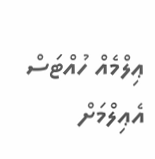ޢިލްމެއް ހުއްޓަސް އެޢިލްމަށް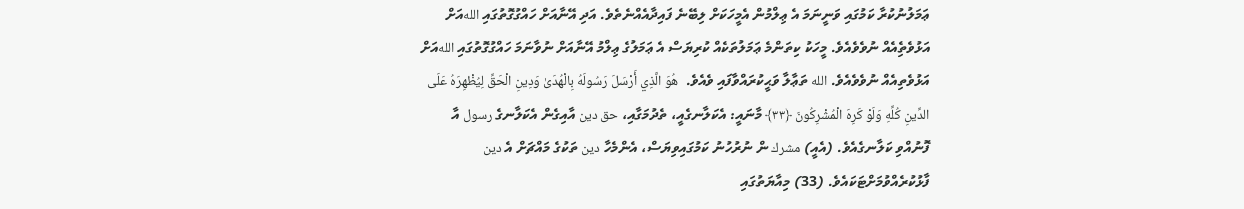ޢަމަލުނުކުރާ ކަމުގައި ވަނީނަމަ އެ ޢިލްމުން އެމީހަކަށް ލިބޭނެ ފައިދާއެއްނެތެވެ. އަދި އޭނާއަށް ހައްގުގޮތުގައި اللهއަށް އަޅުވެތިެއެއް ނުވެވެއެވެ. މީހަކު ކިތަންމެ ޢަމަލުތަކެއް ކުރިޔަސް އެ ޢަމަލުގެ ޢިލްމު އޭނާއަށް ނުވާނަމަ ހައްގުގޮތުގައި اللهއަށް އަޅުވެތިއެއް ނުވެވެއެވެ. الله ތަޢާލާ ވަޙީކުރައްވާފައި ވެއެވެ.  هُوَ الَّذِي أَرْسَلَ رَسُولَهُ بِالْهُدَىٰ وَدِينِ الْحَقِّ لِيُظْهِرَهُ عَلَى الدِّينِ كُلِّهِ وَلَوْ كَرِهَ الْمُشْرِكُونَ ﴿٣٣﴾ މާނައީ: އެކަލާނގެއީ، ތެދުމަގާއި، حق دين އާއިގެން އެކަލާނގެ رسول އާ ފޮނުއްވި ކަލާނގެއެވެ. (އެއީ) مشرك ން ނުރުހުނު ކަމުގައިވިޔަސް، އެންމެހާ دين ތަކުގެ މައްޗަށް އެ دين ފާޅުކުރެއްވުމަށްޓަކައެވެ. (33) މިއާޔަތުގައި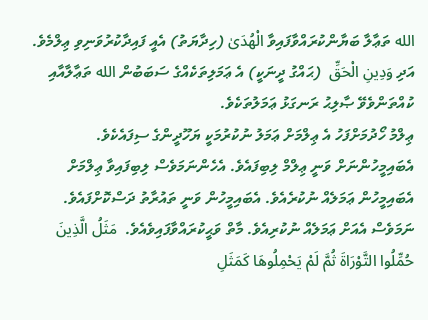الله ތަޢާލާ ބަޔާންކުރައްވާފައިވާ الْهُدَىٰ (ހިދާޔަތު) އެއީ ފައިދާކުރުވަނިވި ޢިލްމެވެ. އަދި وَدِينِ الْحَقِّ  (ޙައްގު ދީނަކީ) އެ ޢަމަލިތަކެއްގެ ސަބަބުން الله ތަޢާލާއާއި ކުއްތަންވެވޭ ޞާލިޙު ރަނގަޅު ޢަމަލުތަކެވެ.
ޢިލްމު ހޯދުމަށްފަހު އެ ޢިލްމަށް ޢަމަލު ނުކުރުމަކީ ޔަހޫދީންގެ ސިފައެކެވެ. އެބައިމީހުންނަށް ވަނީ ޢިލްމް ލިބިފައެވެ. އެހެންނަމަވެސް ލިބިފައިވާ ޢިލްމަށް އެބައިމީހުން ޢަމަލެއް ނުކުރެއެވެ. އެބައިމީހުން ވަނީ ތައުރާތު ދަސްކޮށްފައެވެ. ނަމަވެސް އެއަށް ޢަމަލެއް ނުކުރިއެވެ. މާތް ވަޙީކުރައްވާފައިވެއެވެ.  مَثَلُ الَّذِينَ حُمِّلُوا التَّوْرَاةَ ثُمَّ لَمْ يَحْمِلُوهَا كَمَثَلِ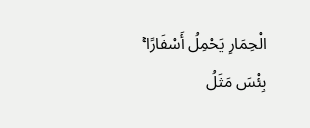الْحِمَارِ يَحْمِلُ أَسْفَارًا ۚ بِئْسَ مَثَلُ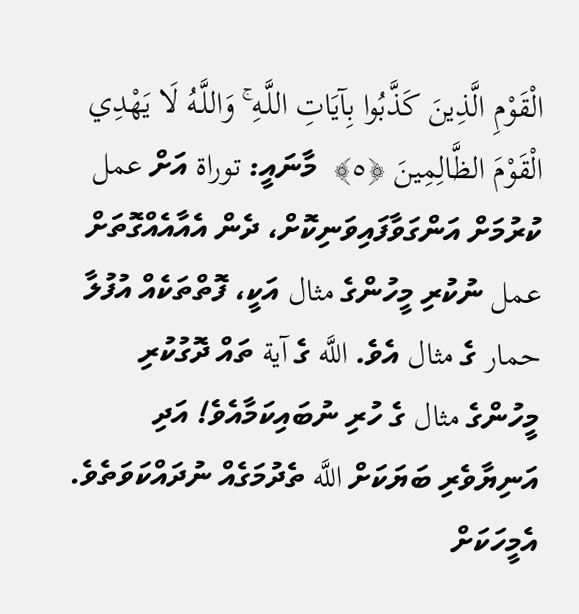الْقَوْمِ الَّذِينَ كَذَّبُوا بِآيَاتِ اللَّـهِ ۚ وَاللَّـهُ لَا يَهْدِي الْقَوْمَ الظَّالِمِينَ ﴿٥﴾  މާނައީ: توراة އަށް عمل ކުރުމަށް އަންގަވާފައިވަނިކޮށް، ދެން އެއާއެއްގޮތަށް عمل ނުކުރި މީހުންގެ مثال އަކީ، ފޮތްތަކެއް އުފުލާ حمار ގެ مثال އެވެ. اللَّه ގެ آية ތައް ދޮގުކުރި މީހުންގެ مثال ގެ ހުރި ނުބައިކަމާއެވެ! އަދި އަނިޔާވެރި ބަޔަކަށް اللَّه ތެދުމަގެއް ނުދައްކަވަތެވެ. އެމީހަކަށް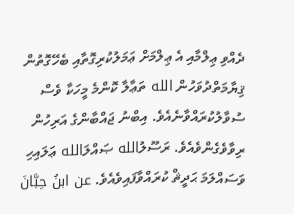ދެއްވި ޢިލްމާއި އެ ޢިލްމަށް ޢަމަލުކުރިގޮތާއި ބެހޭގޮތުން ޤިޔާމަތްދުވަހުން الله ތަޢާލާ ކޮންމެ މީހަކާ ވެސް ސުވާލުކުރައްވާނެއެވެ. އިބްނު ޖައްބާންގެ އަރިހުން ރިވާވެގެންވެއެވެ. ރަސޫލުالله ޞައްލަالله ޢަލައިހި ވަސައްލަމަ ޙަދީޘް ކުރައްވާފައިވެއެވެ. عن ابنُ حِبَّانَ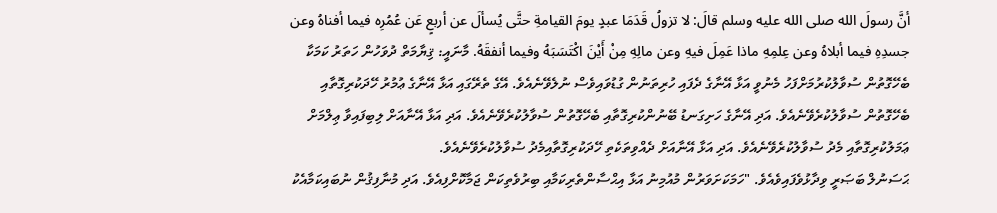أنَّ رسولَ الله صلى الله عليه وسلم قالَ: لا تزولُ قَدَمَا عبدٍ يومَ القيامةِ حتَّى يُسألَ عن أربعٍ عَن عُمُرِه فيما أفناهُ وعن جسدِهِ فيما أبلاهُ وعن عِلمِهِ ماذا عَمِلَ فيهِ وعن مالِهِ مِنْ أَيْنَ اكْتَسَبَهُ وفيما أنفقَهُ. މާނައީ: ޤިޔާމަތް ދުވަހުން ހަތަރު ކަމަކާ ބެހޭގޮތުން ސުވާލުކުރުމަށްފަހު މެނުވީ އަޅާ އޭނާގެ ދެފައި ހުރިތަނުން ގުޑުވައިވެސް ނުލެވޭނެއެވެ. އޭގެ ތެރޭގައި އަޅާ އޭނާގެ ޢުމުރު ހޭދަކުރިގޮތާއި ބެހޭގޮތުން ސުވާލުކުރެވޭނެއެވެ. އަދި އޭނާގެ ހަށިގަނޑު ބޭނުންކުރިގޮތާއި ބެހޭގޮތުން ސުވާލުކުރެވޭނެއެވެ. އަދި އަޅާ އޭނާއަށް ލިބިފައިވާ ޢިލްމަށް ޢަމަލުކުރިގޮތާއި މެދު ސުވާލުކުރެވޭނެއެވެ. އަދި އަޅާ އޭނާއަށް ދެއްވިތަކެތި ހޭދަކުރިގޮތާއިމެދު ސުވާލުކުރެވޭނެއެވެ.
ޙަސަނުލް ބަޞަރީ ވިދާޅުވެފައިވެއެވެ. "ހަމަކަށަވަރުން މުއުމިނު އަޅާ އިޙްސާންތެރިކަމާއި ބިރުވެތިކަން ޖަމާކޮށްފިއެވެ. އަދި މުނާފިޤުން ނުބައިކަމާއެކު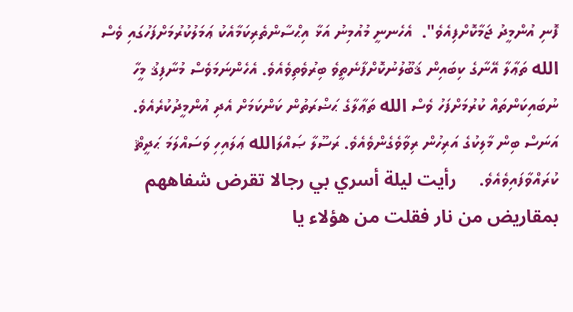ފޮނި އުންމީދު ޖަމާކޮށްފިއެވެ".  އެހެނނީ މުއުމިނު އަޅާ އިޙްސާންތެރިކަމާއެކު ޢަމަލުކުރުމަށްފަހުގައި ވެސް الله ތަޢާލާ އޭނާގެ ކިބައިން ޤަބޫލުނުކޮށްފާނެތީވެ ބިރުވެތިވެއެވެ. އެހެންނަމަވެސް މުނާފިޤު މީހާ ނުބައިކަންތައް ކުރުމަށްފަހު ވެސް الله ތަޢާލާގެ ޙަޟްރަތުން ކަންކަމަށް އެދި އުންމީދުކުރެއެވެ.
އަނަސް ބިން މާލިކުގެ އަރިހުން ރިވާވެގެންވެއެވެ. ރަސޫލާ ޞައްލަالله ޢަލައިހި ވަސައްލަމަ ޙަދީޘް ކުރައްވާފައިވެއެވެ.     رأيت ليلة أسري بي رجالا تقرض شفاههم بمقاريض من نار فقلت من هؤلاء يا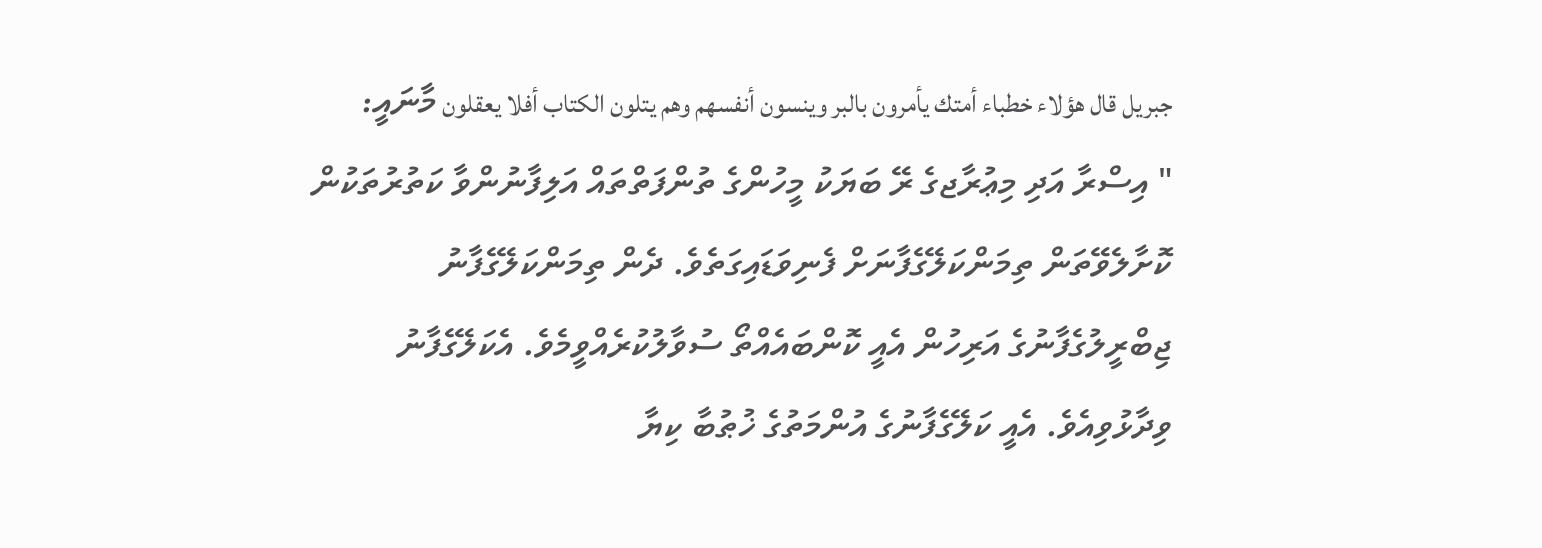جبريل قال هؤلاء خطباء أمتك يأمرون بالبر وينسون أنفسهم وهم يتلون الكتاب أفلا يعقلون މާނައީ: " އިސްރާ އަދި މިޢުރާޖގެ ރޭ ބަޔަކު މީހުންގެ ތުންފަތްތައް އަލިފާނުންވާ ކަތުރުތަކުން ކޮށާލެވޭތަން ތިމަންކަލޭގެފާނަށް ފެނިވަޑައިގަތެވެ. ދެން ތިމަންކަލޭގެފާނު ޖިބްރީލުގެފާނުގެ އަރިހުން އެއީ ކޮންބައެއްތޯ ސުވާލުކުރެއްވީމެވެ. އެކަލޭގެފާނު ވިދާޅުވިއެވެ. އެއީ ކަލޭގެފާނުގެ އުންމަތުގެ ޚުޠުބާ ކިޔާ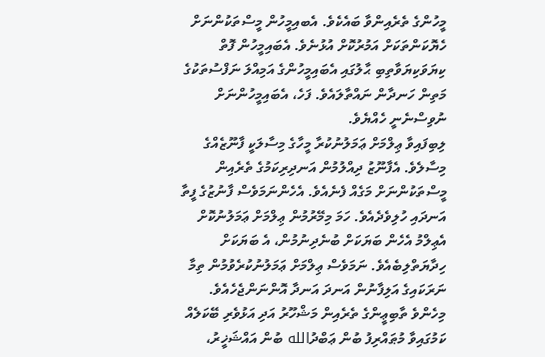މީހުންގެ ތެރެއިންވާ ބައެކެވެ. އެބއިމީހުން މީސްތަކުންނަށް ހެޔޮކަންތަކަށް އަމުރުކޮށް އުޅުނެވެ. އެބައިމީހުން ފޮތް ކިޔަވަކިޔަވާތިބި ޙާލުގައި އެބައިމީހުންގެ އަމިއްލަ ނަފްސުތަކުގެ މަތިން ހަނދާން ނައްތާލައެވެ. ފަހެ، އެބައިމީހުންނަށް ނުވިސްނެނީ ހެއްޔެވެ.
ލިބިފައިވާ ޢިލްމަށް ޢަމަލުނުކުރާ މީހާގެ މިސާލަކީ ފާނޫޒެއްގެ މިސާލެވެ. އެފާނޫޒު ދިއްލުމުން އަނދިރިކަމުގެ ތެރެއިން މީސްތަކުންނަށް މަގެއް ފެނެއެވެ. އެހެންނަމަވެސް ފާނުޒުގެ ފީތާ އަނދައި ހުލިވެދެއެވެ. ހަމަ މިމޭރުމުން ޢިލްމަށް ޢަމަލުނުކޮށް އެޢިލްމު އެހެން ބަޔަކަށް ބުނެދިނުމުން، އެ ބަޔަކަށް ހިދާޔަތްލިބެއެވެ. ނަމަވެސް ޢިލްމަށް ޢަމަލުނުކުރެވުމުން ތިމާ ނަރަކައިގެ އަލިފާނުން އަނދަ އަނދާ އޮންނަންޖެހެއެވެ. މިހެންވެ ތާބިޢީންގެ ތެރެއިން މަޝްހޫރު އަދި އަޅުވެރި ބޭކަލެއް ކަމުގައިވާ މުޠައްރިފު ބުން ޢަބްދުالله ބުން އައްޝަޚީރު،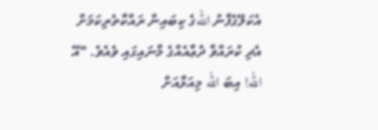އެކަލޭގެފާނު اللهގެ ކިބައިން ރައްކާތެރިކަމަށް އެދި ކުރައްވާ ދުޢާއެއްގެ މާނައިގައި ވެއެވެ. "އޭ الله! އިބަ الله މިއަޅާއަށް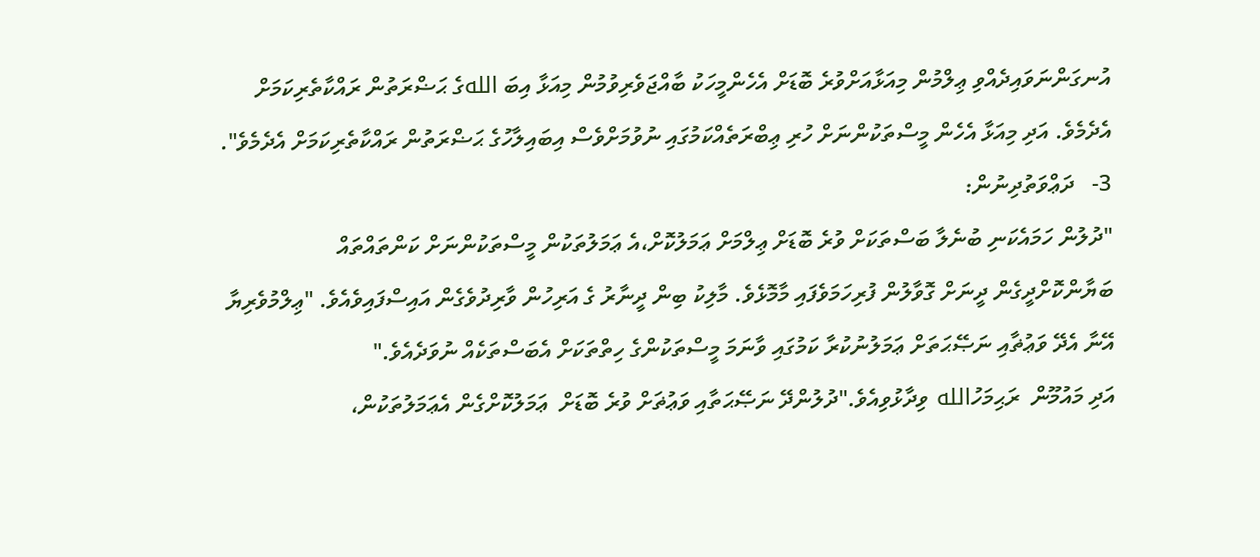އުނގަންނަވައިދެއްވި ޢިލްމުން މިއަޅާއަށްވުރެ ބޮޑަށް އެހެންމީހަކު ބާއްޖަވެރިވުމުން މިއަޅާ އިބަ اللهގެ ޙަޟްރަތުން ރައްކާތެރިކަމަށް އެދެމެވެ. އަދި މިއަޅާ އެހެން މީސްތަކުންނަށް ހުރި ޢިބްރަތެއްކަމުގައި ނުވުމަށްވެސް އިބައިލާހުގެ ޙަޟްރަތުން ރައްކާތެރިކަމަށް އެދެމެވެ".
3-   ދަޢްވަތުދިނުން:
"ދުލުން ހަމައެކަނި ބުނެލާ ބަސްތަކަށް ވުރެ ބޮޑަށް ޢިލްމަށް ޢަމަލުކޮށް،އެ ޢަމަލުތަކުން މީސްތަކުންނަށް ކަންތައްތައް ބަޔާންކޮށްދީގެން ދީނަށް ގޮވާލުން ފުރިހަމަވެފައި މާމޮޅެވެ. މާލިކު ބިން ދީނާރު ގެ އަރިހުން ވާރިދުވެގެން އައިސްފައިވެއެވެ. "ޢިލްމުވެރިޔާ އޭނާ އެދޭ ވަޢުޡާއި ނަޞޭޙަތަށް ޢަމަލުނުކުރާ ކަމުގައި ވާނަމަ މީސްތަކުންގެ ހިތްތަކަށް އެބަސްތަކެއް ނުވަދެއެވެ."
އަދި މައުމޫން  ރަޙިމަހުالله ވިދާޅުވިއެވެ."ދުލުންދޭ ނަޞޭޙަތާއި ވަޢުޡަށް ވުރެ ބޮޑަށް  ޢަމަލުކޮށްގެން އެޢަމަލުތަކުން،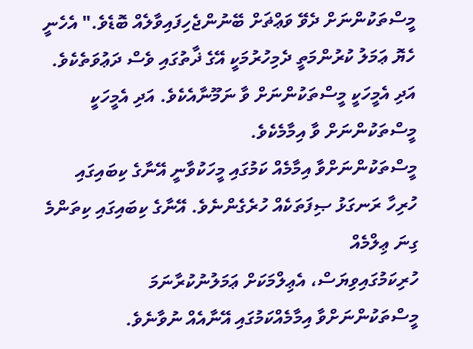މީސްތަކުންނަށް ދެވޭ ވަޢްޡަށް ބޭނުންޖެހިފައިވާލެއް ބޮޑެވެ." އެހެނީ ހެޔޮ ޢަމަލު ކުރުންމަތީ ދެމިހުރުމަކީ އޭގެ ޛާތުގައި ވެސް ދަޢުވަތެކެވެ. އަދި އެމީހަކީ މީސްތަކުންނަށް ވާ ނަމޫނާއެކެވެ. އަދި އެމީހަކީ މީސްތަކުންނަށް ވާ އިމާމެކެވެ.
މީސްތަކުންނަށްވާ އިމާމެއް ކަމުގައި މީހަކުވާނީ އޭނާގެ ކިބައިގައި ހުރިހާ ރަނގަޅު ޞިފަތަކެއް ހުރެގެންނެވެ. އޭނާގެ ކިބައިގައި ކިތަންމެ ގިނަ ޢިލްމެއް
ހުރިކަމުގައިވިޔަސް، އެޢިލްމަކަށް ޢަމަލުނުކުރާނަމަ މީސްތަކުންނަށްވާ އިމާމެއްކަމުގައި އޭނާއެއް ނުވާނެވެ.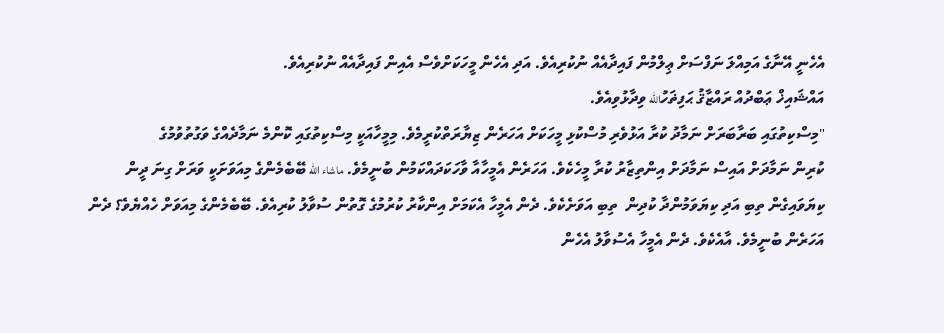އެހެނީ އޭނާގެ އަމިއްލަ ނަފްސަށް ޢިލްމުން ފައިދާއެއް ނުކުރިއެވެ. އަދި އެހެން މީހަކަށްވެސް އެއިން ފައިދާއެއް ނުކުރިއެވެ.
އައްޝައިޚް ޢަބްދުއް ރައްޒާޤު ޙަފިޡަހުالله ވިދާޅުވިއެވެ.
"މިސްކިތުގައި ބަރާބަރަށް ނަމާދު ކުރާ އަޅުވެރި މުސްކުޅި މީހަކަށް އަހަރެން ޒިޔާރަތްކުރީމެވެ. މިމީހާއަކީ މިސްކިތުގައި ކޮންމެ ނަމާދެއްގެ ވަގުތުވުމުގެ
ކުރިން ނަމާދަށް އައިސް ނަމާދަށް އިންތިޒާރު ކުރާ މީހެކެވެ. އަހަރެން އެމީހާއާ ވާހަކަދައްކަމުން ބުނީމެވެ. ماشاء الله ބޭބެމެންގެ މިއަވަށަކީ ވަރަށް ގިނަ ދީން ކިޔަވައިގެން ތިބި އަދި ކިޔަވަމުންދާ ކުދިން  ތިބި އަވަށެކެވެ. ދެން އެމީހާ އެކަމަށް އިންކާރު ކުރުމުގެ ގޮތުން ސުވާލު ކުރިއެވެ. ބޭބެމެންގެ މިއަވަށް ހެއްޔެވެ؟ ދެން އަހަރެން ބުނީމެވެ. އާއެކެވެ. ދެން އެމީހާ އެސުވާލު އެހެން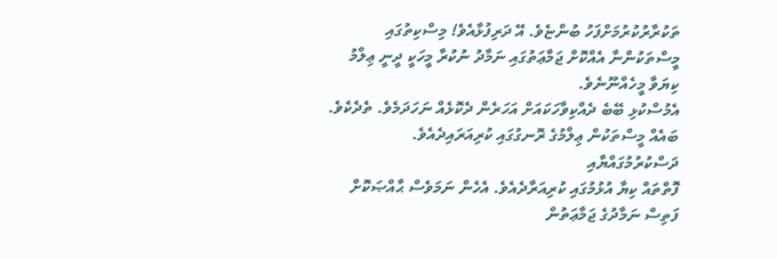ތަކުރާރުކުރުމަށްފަހު ބުންޏެވެ. އޭ ދަރިފުޅާއެވެ! މިސްކިތުގައި މީސްތަކުންނާ އެއްކޮށް ޖަމާޢަތުގައި ނަމާދު ނުކުރާ މީހަކީ ދީނީ ޢިލްމު ކިޔަވާ މީހެއްނޫނެވެ.
އެމުސްކުޅި ބޭބެ ދެއްކިވާހަކައަށް އަހަރެން ދެކޮޅެއް ނަހަދަމެވެ. ތެދެކެވެ. ބައެއް މީސްތަކުން ޢިލްމުގެ ރޮނގުގައި ކުރިއަރައިދެއެވެ. ދަސްކުރުމުގައްޔާއި
ފޮތްތައް ކިޔާ އުޅުމުގައި ކުރިއަރާދެއެވެ. އެހެން ނަމަވެސް ޙާއްޞަކޮށް ފަތިސް ނަމާދުގެ ޖަމާޢަތުން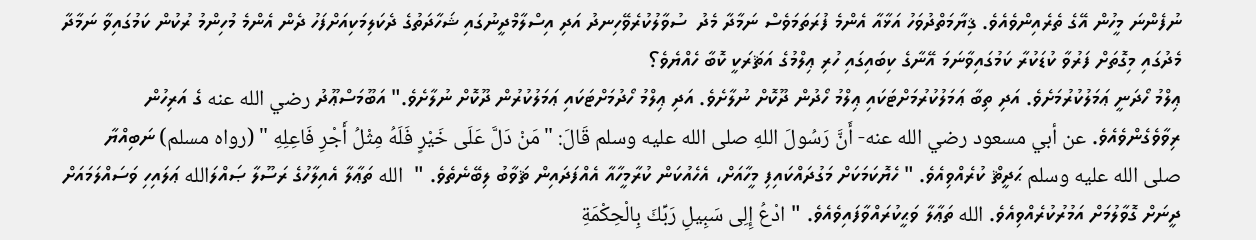ނުފެންނަ މީހުން އޭގެ ތެރެއިންވެއެވެ. ޤިޔާމަތްދުވަހު އަޅާއާ އެންމެ ފުރަތަމަވެސް ނަމާދާ މެދު  ސުވާލުކުރެވޭހިނދު އަދި އިސްލާމްދީނުގައި ޝަހާދަތުގެ ދެކަލިމަކިއަށްފަހު ދެން އެންމެ މުހިންމު ރުކުން ކަމުގައިވާ ނަމާދާ މެދުގައި މިގޮތަށް ފަރުވާ ކުޑަކުރާ ކަމުގައިވާނަމަ އޭނާގެ ކިބައިގައި ހުރި ޢިލްމުގެ އަޘަރަކީ ކޮބާ ހެއްޔެވެ؟
ޢިލްމު ހޯދަނީ ޢަމަލުކުރުމަށެވެ. އަދި ތިބާ ޢަމަލުކުރުމަށްޓަކައި ޢިލްމު ހޯދުން ދޫކޮށް ނުލާށެވެ. އަދި ޢިލްމު ހޯދުމަށްޓަކައި ޢަމަލުކުރުން ދޫކޮށް ނުލާށެވެ." އަބޫމަސްޢޫދު رضي الله عنه ގެ އަރިހުން ރިވާވެގެންވެއެވެ. عن أبي مسعود رضي الله عنه- أَنَّ رَسُولَ اللهِ صلى الله عليه وسلم قَالَ: "مَنْ دَلَّ عَلَى خَيْرٍ فَلَهُ مِثْلُ أَجْرِ فَاعِلِهِ " (رواه مسلم) ނަބިއްޔާ صلى الله عليه وسلم ޙަދީޘް ކުރެއްވިއެވެ. " ހެޔޮކަމަކަށް މަގުދައްކައިފި މީހާއަށް، އެހެއުކަން ކުރާމީހާއާ އެއްފަދައިން ޘަވާބު ލިބޭނެތެވެ. "  الله ތަޢާލާ އެއިލާހުގެ ރަސޫލާ ޞައްލަالله ޢަލައިހި ވަސައްލަމައަށް ދީނަށް ގޮވާލުމަށް އަމުރުކުރެއްވިއެވެ. الله ތަޢާލާ ވަޙީކުރައްވާފައިވެއެވެ. " ادْعُ إِلِى سَبِيلِ رَبِّكَ بِالْحِكْمَةِ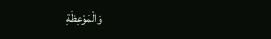وَالْمَوْعِظَةِ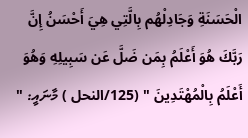الْحَسَنَةِ وَجَادِلْهُم بِالَّتِي هِيَ أَحْسَنُ إِنَّ رَبَّكَ هُوَ أَعْلَمُ بِمَن ضَلَّ عَن سَبِيلِهِ وَهُوَ أَعْلَمُ بِالْمُهْتَدِينَ " (125/النحل ) މާނައީ: "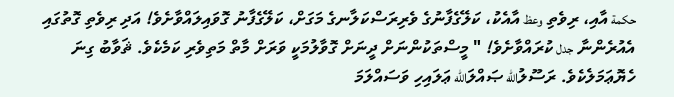حكمة އާއި، ރިވެތި وعظ އާއެކު، ކަލޭގެފާނުގެ ވެރިރަސްކަލާނގެ މަގަށް، ކަލޭގެފާނު ގޮވައިލައްވާށެވެ! އަދި ރިވެތި ގޮތުގައި އެއުރެންނާ جدل ކުރައްވާށެވެ! " މީސްތަކުންނަށް ދީނަށް ގޮވާލުމަކީ ވަރަށް މާތް މަތިވެރި ކަމެކެވެ. ޘަވާބު ގިނަ ހެޔޮޢަމަލެކެވެ. ރަސޫލުالله ޞައްލަالله ޢަލައިހި ވަސައްލަމަ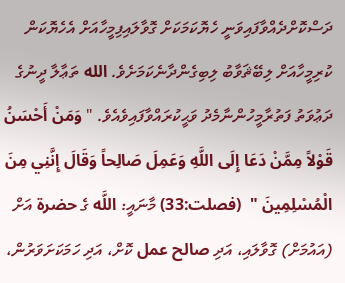ދަސްކޮށްދެއްވާފައިވަނީ ހެޔޮކަމަކަށް ގޮވާލައިފިމީހާއަށް އެހެޔޮކަން ކުރިމީހާއަށް ލިބޭޘަވާބު ލިބިގެންދާނެކަމަށެވެ. الله ތަޢާލާ ދީނުގެ ދަޢުވަތު ފަތުރާމީހުންނާމެދު ވަޙީކުރައްވާފައިވެއެވެ. " وَمَنْ أَحْسَنُ قَوْلاً مِمَّنْ دَعَا إِلَى اللَّهِ وَعَمِلَ صَالِحاً وَقَالَ إِنَّنِي مِنَ الْمُسْلِمِينَ "  (فصلت:33) މާނައީ: اللَّه ގެ حضرة އަށް (އައުމަށް) ގޮވާލައި، އަދި صالح عمل ކޮށް، އަދި ހަމަކަށަވަރުން،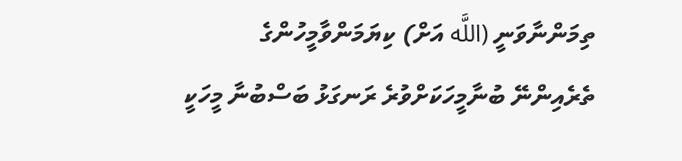ތިމަންނާވަނީ (اللَّه އަށް) ކިޔަމަންވާމީހުންގެ ތެރެއިންނޭ ބުނާމީހަކަށްވުރެ ރަނގަޅު ބަސްބުނާ މީހަކީ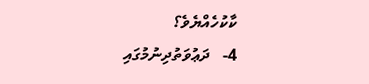ކާކުހެއްޔެވެ؟
4-   ދަޢުވަތުދިނުމުގައި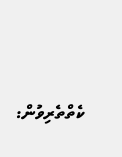ކެތްތެރިވުން: